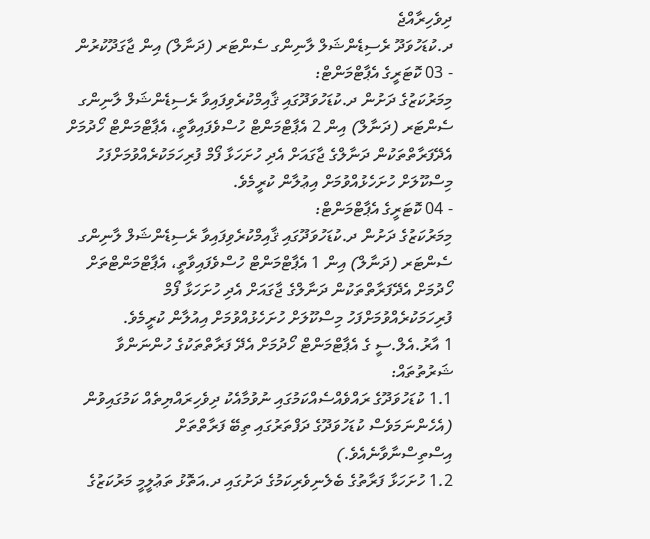ދިވެހިރާއްޖެ
ދ.ކުޑަހުވަދޫ ރެސިޑެންޝަލް ލާނިންގ ސެންޓަރ (ދަނާލް) އިން ޖާގަދޫކުރުން
- 03 ކޮޓަރީގެ އެޕާޓްމަންޓް:
މިމަރުކަޒުގެ ދަށުން ދ.ކުޑަހުވަދޫގައި ޤާއިމްކުރެވިފައިވާ ރެސިޑެންޝަލް ލާނިންގ ސެންޓަރ (ދަނާލް) އިން 2 އެޕާޓްމަންޓް ހުސްވެފައިވާތީ، އެޕާޓްމަންޓް ހޯދުމަށް އެދޭފަރާތްތަކުން ދަނާލްގެ ޖާގައަށް އެދި ހުށަހަޅާ ފޯމް ފުރިހަމަކުރެއްވުމަށްފަހު މިސްކޫލަށް ހުށަހެޅުއްވުމަށް އިޢުލާން ކުރީމެވެ.
- 04 ކޮޓަރީގެ އެޕާޓްމަންޓް:
މިމަރުކަޒުގެ ދަށުން ދ.ކުޑަހުވަދޫގައި ޤާއިމްކުރެވިފައިވާ ރެސިޑެންޝަލް ލާނިންގ ސެންޓަރ (ދަނާލް) އިން 1 އެޕާޓްމަންޓް ހުސްވެފައިވާތީ، އެޕާޓްމަންޓްތަށް ހޯދުމަށް އެދޭފަރާތްތަކުން ދަނާލްގެ ޖާގައަށް އެދި ހުށަހަޅާ ފޯމް ފުރިހަމަކުރެއްވުމަށްފަހު މިސްކޫލަށް ހުށަހެޅުއްވުމަށް އިއުލާން ކުރީމެވެ.
1 އާރު.އެލް.ސީ ގެ އެޕާޓްމަންޓް ހޯދުމަށް އެދޭ ފަރާތްތަކުގެ ހުންނަންވާ ޝަރުތުތައް:
1.1 ކުޑަހުވަދޫގެ ރައްވެއްސެއްކަމުގައި ނުވުމާއެކު ދިވެހިރައްޔިތެއް ކަމުގައިވުން (އެހެންނަމަވެސް ކުޑަހުވަދޫގެ ދަފްތަރުގައި ތިބޭ ފަރާތްތަށް އިސްތިސްނާވާނެއެވެ.)
1.2 ހުށަހަޅާ ފަރާތުގެ ބެލެނިވެރިކަމުގެ ދަށުގައި ދ.އަތޮޅު ތަޢުލީމީ މަރުކަޒުގެ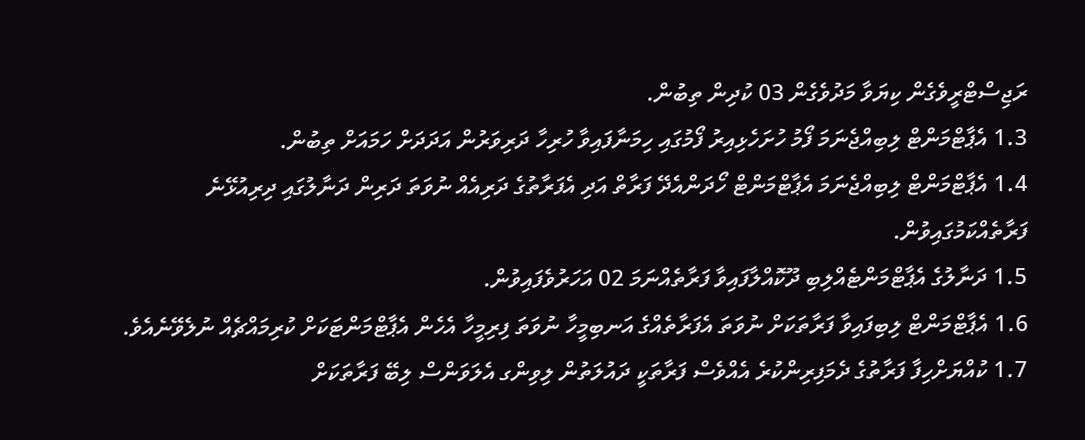ރަޖިސްޓްރީވެގެން ކިޔަވާ މަދުވެގެން 03 ކުދިން ތިބުން.
1.3 އެޕާޓްމަންޓް ލިބިއްޖެނަމަ ފޯމު ހުށަހެޅިއިރު ފޯމުގައި ހިމަނާފައިވާ ހުރިހާ ދަރިވަރުން އަދަދަށް ހަމައަށް ތިބުން.
1.4 އެޕާޓްމަންޓް ލިބިއްޖެނަމަ އެޕާޓްމަންޓް ހޯދަންއެދޭ ފަރާތް އަދި އެފަރާތުގެ ދަރިއެއް ނުވަތަ ދަރިން ދަނާލުގައި ދިރިއުޅޭނެ ފަރާތެއްކަމުގައިވުން.
1.5 ދަނާލުގެ އެޕާޓްމަންޓެއްލިބި ދޫކޮއްލާފައިވާ ފަރާތެއްނަމަ 02 އަހަރުވެފައިވުން.
1.6 އެޕާޓްމަންޓް ލިބިފައިވާ ފަރާތަކަށް ނުވަތަ އެފަރާތެއްގެ އަނބިމީހާ ނުވަތަ ފިރިމީހާ އެހެން އެޕާޓްމަންޓަކަށް ކުރިމައްޗެއް ނުލެވޭނެއެވެ.
1.7 ކުއްޔަށްހިފާ ފަރާތުގެ ދެމަފިރިންކުރެ އެއްވެސް ފަރާތަކީ ދައުލަތުން ލިވިންގ އެލަވަންސް ލިބޭ ފަރާތަކަށް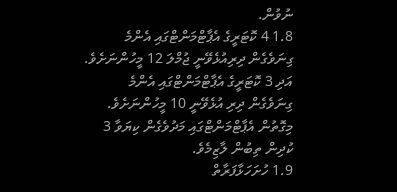ނުވުން.
1.8 4 ކޮޓަރީގެ އެޕާޓްމަންޓްގައި އެންމެ ގިނަވެގެން ދިރިއުޅެވޭނީ ޖުމްލަ 12 މީހުންނަށެވެ. އަދި 3 ކޮޓަރީގެ އެޕާޓްމަންޓްގައި އެންމެ ގިނަވެގެން ދިރި އުޅެވޭނީ 10 މީހުންނަށެވެ. މިގޮތުން އެޕާޓްމަންޓްގައި މަދުވެގެން ކިޔަވާ 3 ކުދިން ތިބުން ލާޒިމެވެ.
1.9 ހުށަހަޅާފަރާތް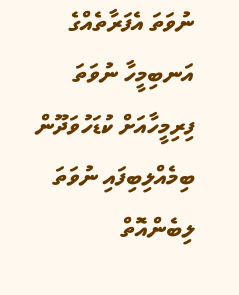ނުވަތަ އެފަރާތެއްގެ އަނބިމީހާ ނުވަތަ ފިރިމީހާއަށް ކުޑަހުވަދޫން ބިމެއްލިބިފައި ނުވަތަ ލިބެންއޮތް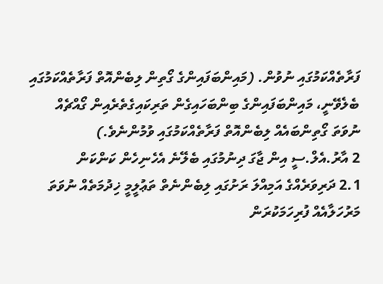ފަރާތެއްކަމުގައި ނުވުން. (މައިންބަފައިންގެ ގޯތިން ލިބެންއޮތް ފަރާތެއްކަމުގައި ބެލެވޭނީ، މައިންބަފައިންގެ ބިންބަހައިގެން ތަރިކައިގެތެރެއިން ގޯއްޗެއް ނުވަތަ ގޯތިންބައެއް ލިބެންއޮތް ފަރާތެއްކަމުގައި ވުމުންނެވެ.)
2 އާރު.އެލް.ސީ އިން ޖާގަ ދިނުމުގައި ބެލޭނެ އެހެނިހެން ކަންކަން
2.1 ދަރިވަރެއްގެ އަމިއްލަ ރަށުގައި ލިބެންނެތް ތަޢުލީމީ ޚިދުމަތެއް ނުވަތަ މަރުހަލާއެއް ފުރިހަމަކުރަން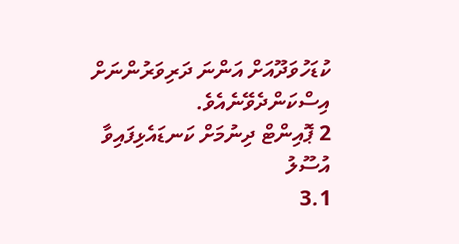ކުޑަހުވަދޫއަށް އަންނަ ދަރިވަރުންނަށް އިސްކަންދެވޭނެއެވެ.
2 ޕޮއިންޓް ދިނުމަށް ކަނޑައެޅިފައިވާ އުސޫލު
3.1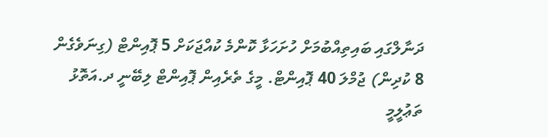ދަނާލްގައި ބައިތިއްބުމަށް ހުށަހަޅާ ކޮންމެ ކުއްޖަކަށް 5 ޕޮއިންޓް (ގިނަވެގެން 8 ކުދިން) ޖުމްލަ 40 ޕޮއިންޓް. މީގެ ތެރެއިން ޕޮއިންޓް ލިބޭނީ ދ.އަތޮޅު ތަޢުލީމީ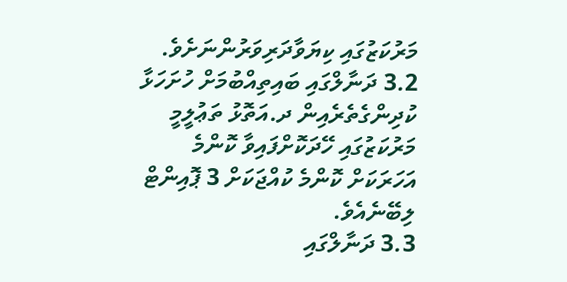މަރުކަޒުގައި ކިޔަވާދަރިވަރުންނަށެވެ.
3.2 ދަނާލްގައި ބައިތިއްބުމަށް ހުށަހަޅާ ކުދިންގެތެރެއިން ދ.އަތޮޅު ތަޢުލީމީ މަރުކަޒުގައި ހޭދަކޮށްފައިވާ ކޮންމެ އަހަރަކަށް ކޮންމެ ކުއްޖަކަށް 3 ޕޮއިންޓް ލިބޭނެއެވެ.
3.3 ދަނާލްގައި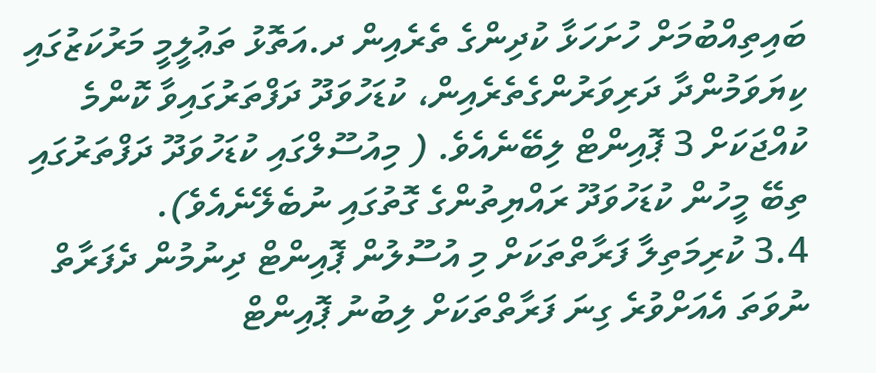ބައިތިއްބުމަށް ހުށަހަޅާ ކުދިންގެ ތެރެއިން ދ.އަތޮޅު ތަޢުލީމީ މަރުކަޒުގައި ކިޔަވަމުންދާ ދަރިވަރުންގެތެރެއިން، ކުޑަހުވަދޫ ދަފްތަރުގައިވާ ކޮންމެ ކުއްޖަކަށް 3 ޕޮއިންޓް ލިބޭނެއެވެ. ( މިއުސޫލްގައި ކުޑަހުވަދޫ ދަފްތަރުގައި ތިބޭ މީހުން ކުޑަހުވަދޫ ރައްޔިތުންގެ ގޮތުގައި ނުބެލޭނެއެވެ).
3.4 ކުރިމަތިލާ ފަރާތްތަކަށް މި އުސޫލުން ޕޮއިންޓް ދިނުމުން ދެފަރާތް ނުވަތަ އެއަށްވުރެ ގިނަ ފަރާތްތަކަށް ލިބުނު ޕޮއިންޓް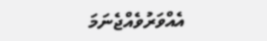އެއްވަރުވެއްޖެނަމަ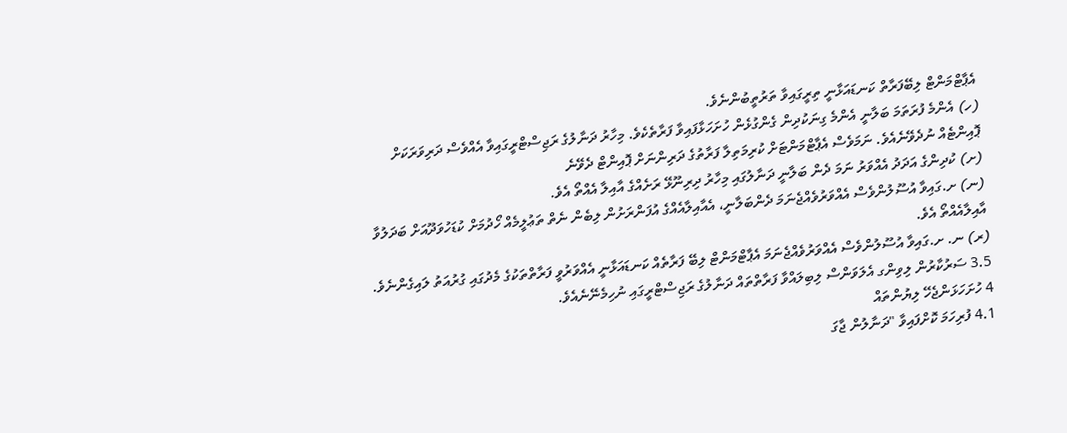އެޕާޓްމަންޓް ލިބޭފަރާތް ކަނޑައަޅާނީ ތިރީގައިވާ ތަރުތީބުންނެވެ.
(ހ) އެންމެ ފުރަތަމަ ބަލާނީ އެންމެ ގިނަކުދިން ގެންގުޅެން ހުށަހަޅާފައިވާ ފަރާތެކެވެ. މިހާރު ދަނާލުގެ ރަޖިސްޓްރީގައިވާ އެއްވެސް ދަރިވަރަކަށް ޕޮއިންޓެއް ނުދެވޭނެއެވެ. ނަމަވެސް އެޕާޓްމަންޓަށް ކުރިމަތިލާ ފަރާތުގެ ދަރިންނަށް ޕޮއިންޓް ދެވޭނެ
(ށ) ކުދިންގެ އަދަދު އެއްވަރު ނަމަ ދެން ބަލާނީ ދަނާލުގައި މިހާރު ދިރިނޫޅޭ ރަށެއްގެ އާއިލާ އެއްތޯ އެވެ.
(ނ) ށ.ގައިވާ އުސޫލުންވެސް އެއްވަރުވެއްޖެނަމަ ދެންބަލާނީ، އެއާއިލާއެއްގެ އުފަންރަށުން ލިބެން ނެތް ތަޢުލީމެއް ހޯދުމަށް ކުޑަހުވަދޫއަށް ބަދަލުވާ އާއިލާއެއްތޯ އެވެ.
(ރ) ނ. ށ.ގައިވާ އުސޫލުންވެސް އެއްވަރުވެއްޖެނަމަ އެޕާޓްމަންޓް ލިބޭ ފަރާތެއް ކަނޑައަޅާނީ އެއްވަރުވީ ފަރާތްތަކުގެ މެދުގައި ގުރުއަތު ލައިގެންނެވެ.
3.5 ސަރުކާރުން ލިވިންގ އެލަވަންސް ލިބިލައްވާ ފަރާތްތައް ދަނާލުގެ ރަޖިސްޓްރީގައި ނުހިމެނޭނެއެވެ.
4 ހުށަހަޅަންޖެހޭ ލިޔުންތައް
4.1 ފުރިހަމަ ކޮށްފައިވާ "ދަނާލުން ޖާގަ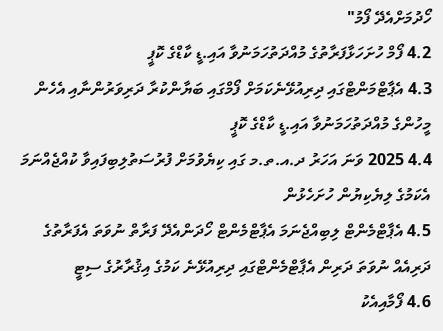ހޯދުމަށްއެދޭ ފޯމު"
4.2 ފޯމް ހުށަހަޅާފަރާތުގެ މުއްދަތުހަމަނުވާ އައި.ޑީ ކާޑްގެ ކޮޕީ
4.3 އެޕާޓްމަންޓްގައި ދިރިއުޅޭނެކަމަށް ފޯމްގައި ބަޔާންކުރާ ދަރިވަރުންނާއި އެހެން މީހުންގެ މުއްދަތުހަމަނުވާ އައި.ޑީ ކާޑްގެ ކޮޕީ
4.4 2025 ވަނަ އަހަރު ދ.އ.ތ.މ ގައި ކިޔެވުމަށް ފުރުސަތުލިބިފައިވާ ކުއްޖެއްނަމަ އެކަމުގެ ލިޔެކިޔުން ހުށަހެޅުން
4.5 އެޕާޓްމެންޓް ލިބިއްޖެނަމަ އެޕާޓްމެންޓް ހޯދަންއެދޭ ފަރާތް ނުވަތަ އެފަރާތުގެ ދަރިއެއް ނުވަތަ ދަރިން އެޕާޓްމެންޓްގައި ދިރިއުޅޭނެ ކަމުގެ އިޤުރާރުގެ ސިޓީ
4.6 ފޯމާއިއެކު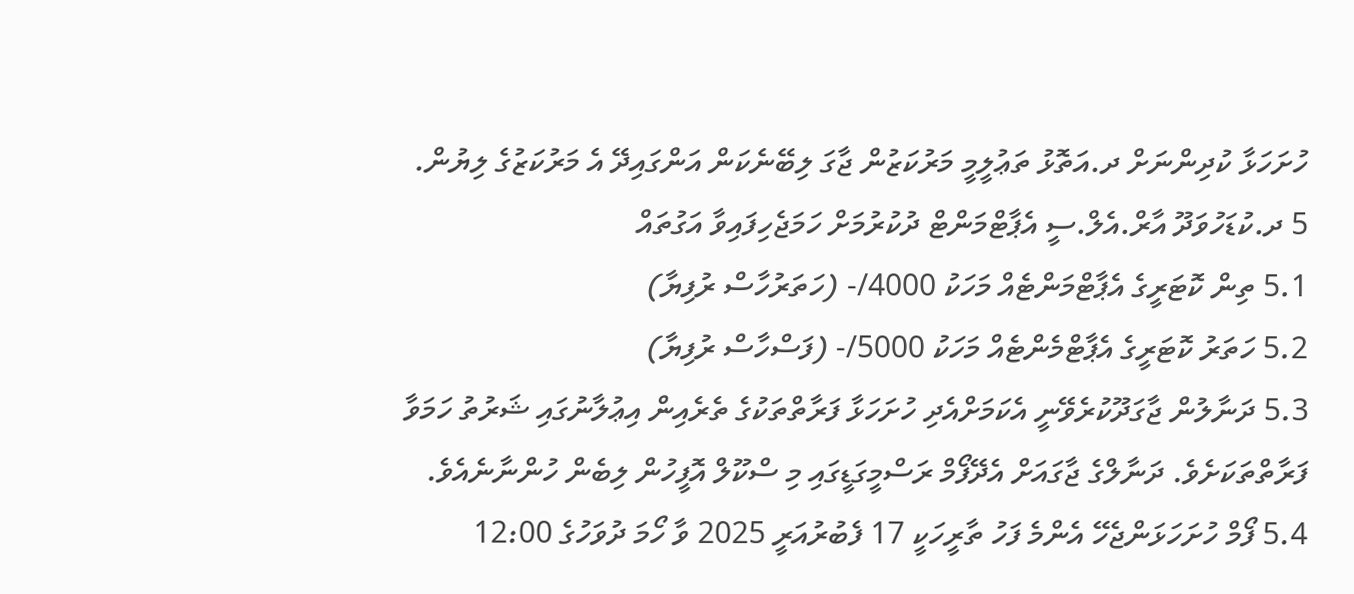ހުށަހަޅާ ކުދިންނަށް ދ.އަތޮޅު ތަޢުލީމީ މަރުކަޒުން ޖާގަ ލިބޭނެކަން އަންގައިދޭ އެ މަރުކަޒުގެ ލިޔުން.
5 ދ.ކުޑަހުވަދޫ އާރް.އެލް.ސީ އެޕާޓްމަންޓް ދުކުރުމަށް ހަމަޖެހިފައިވާ އަގުތައް
5.1 ތިން ކޮޓަރީގެ އެޕާޓްމަންޓެއް މަހަކު 4000/- (ހަތަރުހާސް ރުފިޔާ)
5.2 ހަތަރު ކޮޓަރީގެ އެޕާޓްމެންޓެއް މަހަކު 5000/- (ފަސްހާސް ރުފިޔާ)
5.3 ދަނާލުން ޖާގަދޫކުރެވޭނީ އެކަމަށްއެދި ހުށަހަޅާ ފަރާތްތަކުގެ ތެރެއިން އިޢުލާނުގައި ޝަރުތު ހަމަވާ ފަރާތްތަކަށެވެ. ދަނާލްގެ ޖާގައަށް އެދޭފޯމް ރަސްމީގަޑީގައި މި ސްކޫލް އޮފީހުން ލިބެން ހުންނާނެއެވެ.
5.4 ފޯމް ހުށަހަޅަންޖެހޭ އެންމެ ފަހު ތާރީހަކީ 17 ފެބުރުއަރީ 2025 ވާ ހޯމަ ދުވަހުގެ 12:00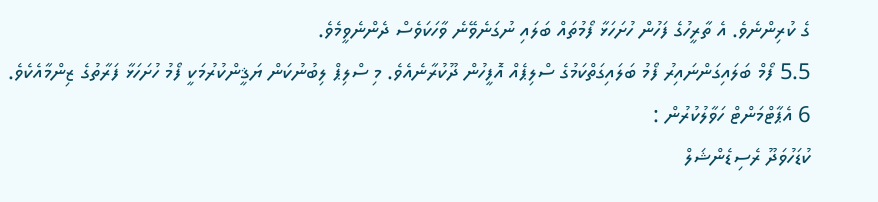ގެ ކުރިންނެވެ. އެ ތާރީހުގެ ފަހުން ހުށަހަޅާ ފޯމުތައް ބަލައި ނުގަނެވޭނެ ވާހަކަވެސް ދެންނެވީމެވެ.
5.5 ފޯމް ބަލައިގަންނައިރު ފޯމު ބަލައިގަތްކަމުގެ ސްލިޕެއް އޮފީހުން ދޫކުރާނެއެވެ. މި ސްލިޕް ލިބުނުކަން ޔަޤީންކުރުމަކީ ފޯމު ހުށަހަޅާ ފަރާތުގެ ޒިންމާއެކެވެ.
6 އެޕާޓްމަންޓް ހަވާލުކުރުން :
ކުޑަހުވަދޫ ރެސިޑެންޝަލް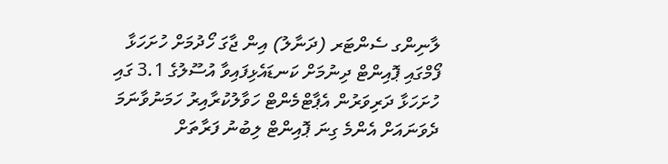ލާނިންގ ސެންޓަރ (ދަނާލު) އިން ޖާގަ ހޯދުމަށް ހުށަހަޅާ ފޯމްގައި ޕޮއިންޓް ދިނުމަށް ކަނޑައެޅިފައިވާ އުސޫލުގެ 3.1 ގައި ހުށަހަޅާ ދަރިވަރުން އެޕާޓްމެންޓް ހަވާލުކުރާއިރު ހަމަނުވާނަމަ ދެވަނައަށް އެންމެ ގިނަ ޕޮއިންޓް ލިބުނު ފަރާތަށް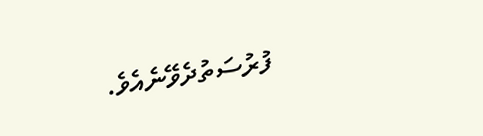ފުރުސަތުދެވޭނެއެވެ.